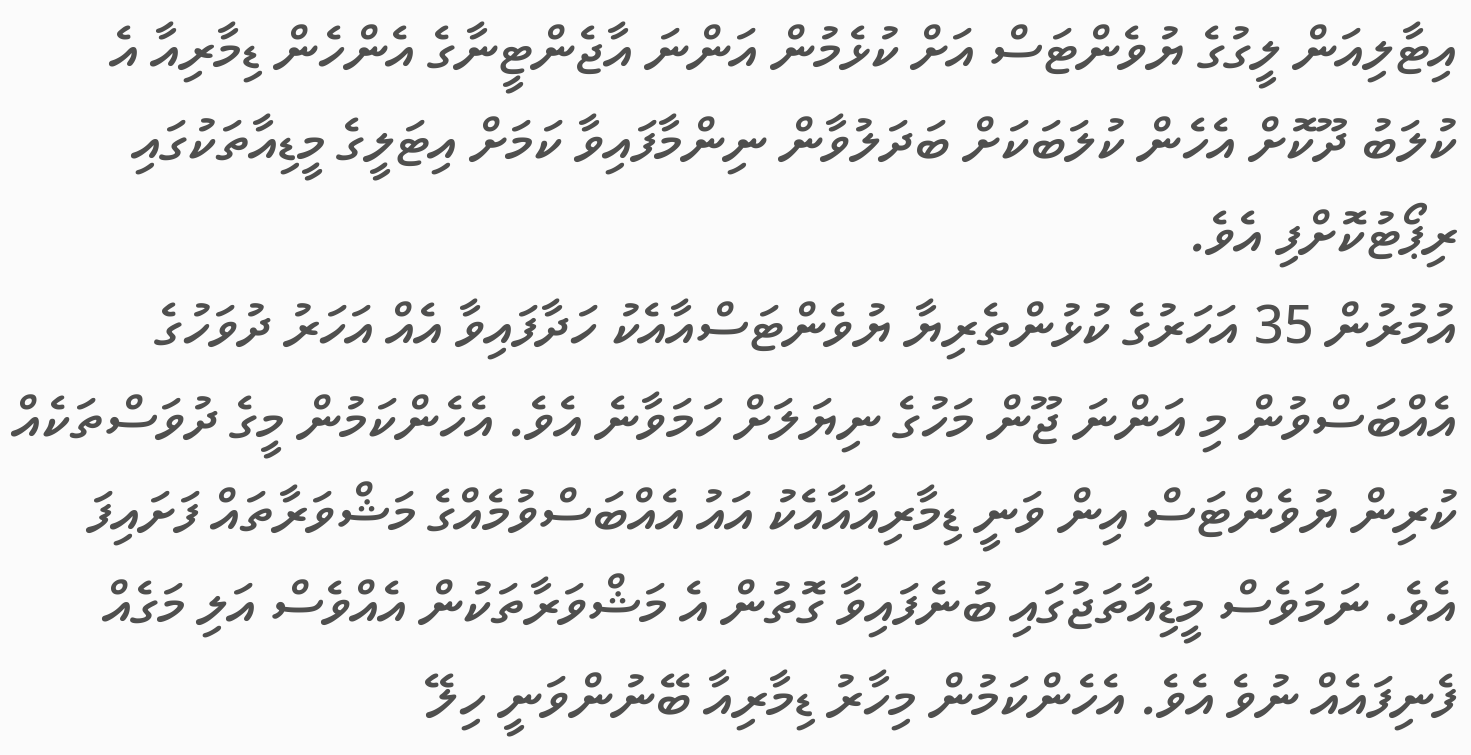އިޓާލިއަން ލީގުގެ ޔުވެންޓަސް އަށް ކުޅެމުން އަންނަ އާޖެންޓީނާގެ އެންހެން ޑިމާރިއާ އެ ކުލަބު ދޫކޮށް އެހެން ކުލަބަކަށް ބަދަލުވާން ނިންމާފައިވާ ކަމަށް އިޓަލީގެ މީޑިއާތަކުގައި ރިޕޯޓުކޮށްފި އެވެ.
އުމުރުން 35 އަހަރުގެ ކުޅުންތެރިޔާ ޔުވެންޓަސްއާއެކު ހަދާފައިވާ އެއް އަހަރު ދުވަހުގެ އެއްބަސްވުން މި އަންނަ ޖޫން މަހުގެ ނިޔަލަށް ހަމަވާނެ އެވެ. އެހެންކަމުން މީގެ ދުވަސްތަކެއް ކުރިން ޔުވެންޓަސް އިން ވަނީ ޑިމާރިއާއާއެކު އައު އެއްބަސްވުމެއްގެ މަޝްވަރާތައް ފަށައިފަ އެވެ. ނަމަވެސް މީޑިއާތަޖުގައި ބުނެފައިވާ ގޮތުން އެ މަޝްވަރާތަކުން އެއްވެސް އަލި މަގެއް ފެނިފައެއް ނުވެ އެވެ. އެހެންކަމުން މިހާރު ޑިމާރިއާ ބޭނުންވަނީ ހިލޭ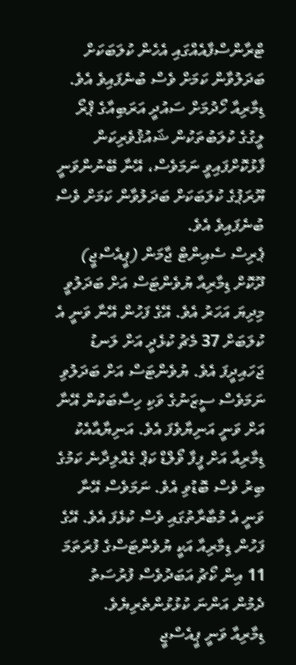ޓްރާންސްފާއެއްގައި އެހެން ކުލަބަކަށް ބަދަލުވާން ކަމަށް ވެސް ބުނެފައިވެ އެވެ. ޑިމާރިއާ ހޯދުމަށް ސައުދީ އަރަބިއާގެ ޕްރޯ ލީގުގެ ކުލަބުތަކުން ޝައުޤުވެރިކަން ފާޅުކޮށްފައިވީ ނަމަވެސް، އޭނާ ބޭނުންވަނީ ޔޫރަޕުގެ ކުލަބަކަށް ބަދަލުވާން ކަމަށް ވެސް ބުނެފައިވެ އެވެ.
ޕެރިސް ސެއިންޓް ޖާމަން (ޕީއެސްޖީ) ދޫކޮށް ޑިމާރިއާ ޔުވެންޓަސް އަށް ބަދަލުވީ މިދިޔަ އަހަރު އެވެ. އޭގެ ފަހުން އޭނާ ވަނީ އެ ކުލަބަށް 37 މެޗު ކުޅެދީ އަށް ލަނޑު ޖަހައިދީފަ އެވެ. ޔުވެންޓަސް އަށް ބަދަލުވި ނަމަވެސް ސީޒަނުގެ ވަކި ހިސާބަކުން އޭނާ އަށް ވަނީ އަނިޔާވެފަ އެވެ. އަނިޔާއާއެކު ޑިމާރިއާ އަށް ފީފާ ވޯލްޑް ކަޕް ގެއްލިދާނެ ކަމުގެ ބިރު ވެސް ބޮޑުވި އެވެ. ނަމަވެސް އޭނާ ވަނީ އެ މުބާރާތުގައި ވެސް ކުޅެފަ އެވެ. އޭގެ ފަހުން ޑިމާރިއާ އަކީ ޔުވެންޓަސްގެ ފުރަތަމަ 11 އިން ކޯޗު އަބަދުވެސް ފުރުސަތު ދެމުން އަންނަ ކުޅުޅުންތެރިޔެވެ.
ޑިމާރިއާ ވަނީ ޕީއެސްޖީ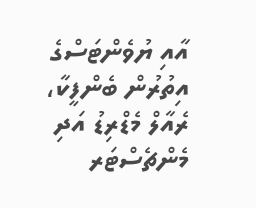އާއި ޔުވެންޓަސްގެ އިތުރުން ބެންފީކާ، ރެއާލް މެޑްރިޑު އަދި މެންޗެސްޓަރ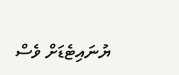ޔުނައިޓެޑަށް ވެސް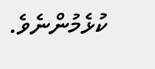ކުޅެމުންނެވެ.